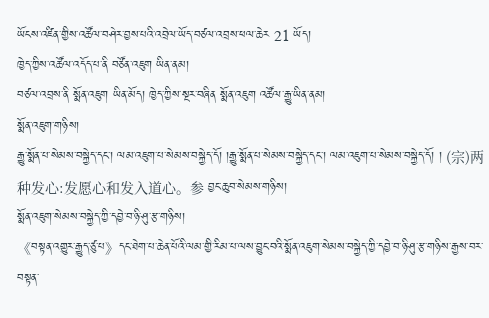ཡོངས་འཛིན་གྱིས་འཚོལ་བཤེར་བྱས་པའི་འབྲེལ་ཡོད་བཙལ་འབྲས་ཕལ་ཆེར 21 ཡོད།
ཁྱེད་ཀྱིས་འཚོལ་འདོད་པ་ནི བཙོན་འཇུག ཡིན་ནམ།
བཙལ་འབྲས་ནི སྨོན་འཇུག ཡིན་མོད། ཁྱེད་ཀྱིས་སྔར་བཞིན སྨོན་འཇུག འཚོལ་རྒྱུ་ཡིན་ནམ།
སྨོན་འཇུག་གཉིས།
རྒྱུ་སྨོན་པ་སེམས་བསྐྱེད་དང་། ལམ་འཇུག་པ་སེམས་བསྐྱེད་དོ། །རྒྱུ་སྨོན་པ་སེམས་བསྐྱེད་དང་། ལམ་འཇུག་པ་སེམས་བསྐྱེད་དོ། ། (宗)两种发心:发愿心和发入道心。参 བྱང་ཆུབ་སེམས་གཉིས།
སྨོན་འཇུག་སེམས་བསྐྱེད་ཀྱི་དབྱེ་བ་ཉི་ཤུ་རྩ་གཉིས།
《བསྟན་འགྱུར་རྒྱུད་ཙུ་པ》དང་ཐེག་པ་ཆེན་པོའི་ལམ་གྱི་རིམ་པ་ལས་བྱུང་བའི་སྨོན་འཇུག་སེམས་བསྐྱེད་ཀྱི་དབྱེ་བ་ཉི་ཤུ་རྩ་གཉིས་རྒྱས་བར་བསྟན་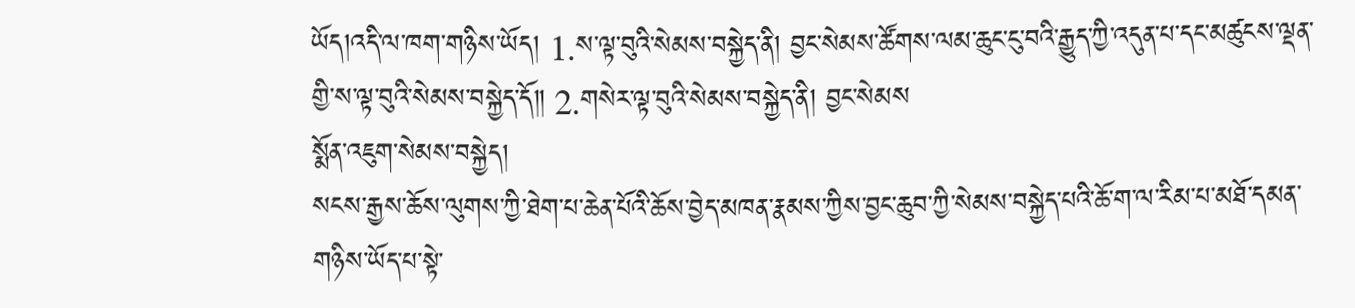ཡོད།འདི་ལ་ཁག་གཉིས་ཡོད། 1.ས་ལྟ་བུའི་སེམས་བསྐྱེད་ནི། བྱང་སེམས་ཚོགས་ལམ་ཆུང་ངུ་བའི་རྒྱུད་ཀྱི་འདུན་པ་དང་མཚུངས་ལྡན་གྱི་ས་ལྟ་བུའི་སེམས་བསྐྱེད་དོ༎ 2.གསེར་ལྟ་བུའི་སེམས་བསྐྱེད་ནི། བྱང་སེམས
སྨོན་འཇུག་སེམས་བསྐྱེད།
སངས་རྒྱས་ཆོས་ལུགས་ཀྱི་ཐེག་པ་ཆེན་པོའི་ཆོས་བྱེད་མཁན་རྣམས་ཀྱིས་བྱང་ཆུབ་ཀྱི་སེམས་བསྐྱེད་པའི་ཆོ་ག་ལ་རིམ་པ་མཐོ་དམན་གཉིས་ཡོད་པ་སྟེ་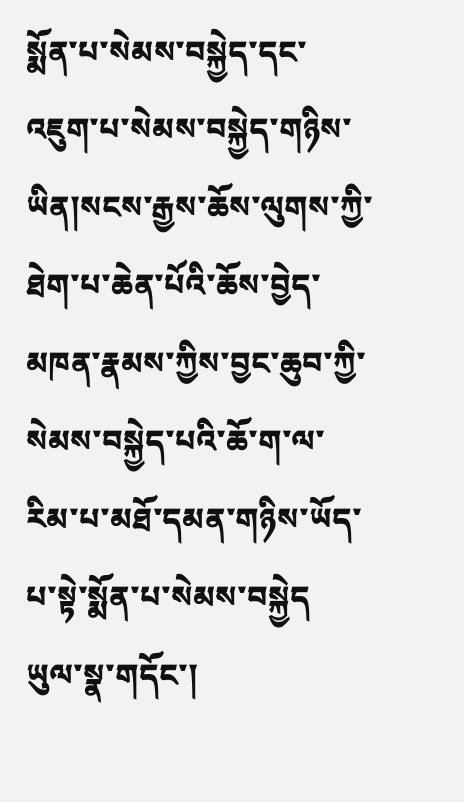སྨོན་པ་སེམས་བསྐྱེད་དང་འཇུག་པ་སེམས་བསྐྱེད་གཉིས་ཡིན།སངས་རྒྱས་ཆོས་ལུགས་ཀྱི་ཐེག་པ་ཆེན་པོའི་ཆོས་བྱེད་མཁན་རྣམས་ཀྱིས་བྱང་ཆུབ་ཀྱི་སེམས་བསྐྱེད་པའི་ཆོ་ག་ལ་རིམ་པ་མཐོ་དམན་གཉིས་ཡོད་པ་སྟེ་སྨོན་པ་སེམས་བསྐྱེད
ཡུལ་སྣ་གདོང་།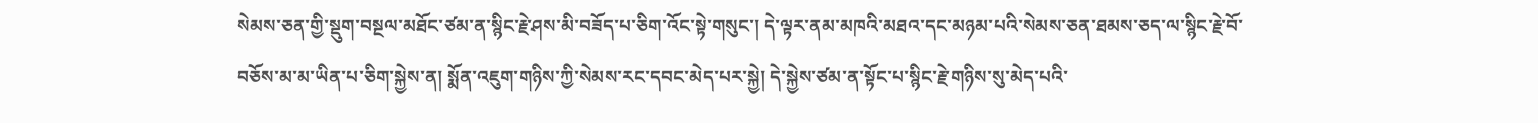སེམས་ཅན་གྱི་སྡུག་བསྔལ་མཐོང་ཙམ་ན་སྙིང་རྗེ་ཤས་མི་བཟོད་པ་ཅིག་འོང་སྟེ་གསུང་། དེ་ལྟར་ནམ་མཁའི་མཐའ་དང་མཉམ་པའི་སེམས་ཅན་ཐམས་ཅད་ལ་སྙིང་རྗེ་བོ་བཅོས་མ་མ་ཡིན་པ་ཅིག་སྐྱེས་ན། སྨོན་འཇུག་གཉིས་ཀྱི་སེམས་རང་དབང་མེད་པར་སྐྱེ། དེ་སྐྱེས་ཙམ་ན་སྟོང་པ་སྙིང་རྗེ་གཉིས་སུ་མེད་པའི་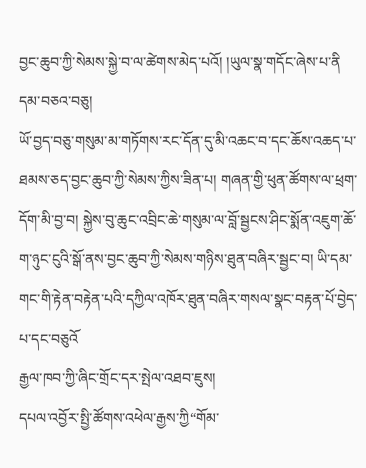བྱང་ཆུབ་ཀྱི་སེམས་སྐྱེ་བ་ལ་ཚེགས་མེད་པའོ། །ཡུལ་སྣ་གདོང་ཞེས་པ་ནི
དམ་བཅའ་བཅུ།
ཡོ་བྱད་བཅུ་གསུམ་མ་གཏོགས་རང་དོན་དུ་མི་འཆང་བ་དང་ཆོས་འཆད་པ་ཐམས་ཅད་བྱང་ཆུབ་ཀྱི་སེམས་ཀྱིས་ཟིན་པ། གཞན་གྱི་ཕུན་ཚོགས་ལ་ཕྲག་དོག་མི་བྱ་བ། སྐྱེས་བུ་ཆུང་འབྲིང་ཆེ་གསུམ་ལ་བློ་སྦྱངས་ཤིང་སྨོན་འཇུག་ཆོ་ག་ཉུང་ངུའི་སྒོ་ནས་བྱང་ཆུབ་ཀྱི་སེམས་གཉིས་ཐུན་བཞིར་སྦྱང་བ། ཡི་དམ་གང་གི་རྟེན་བརྟེན་པའི་དཀྱིལ་འཁོར་ཐུན་བཞིར་གསལ་སྣང་བརྟན་པོ་བྱེད་པ་དང་བཅུའོ
རྒྱལ་ཁབ་ཀྱི་ཞིང་གྲོང་དར་སྤེལ་འཐབ་ཇུས།
དཔལ་འབྱོར་སྤྱི་ཚོགས་འཕེལ་རྒྱས་ཀྱི“གོམ་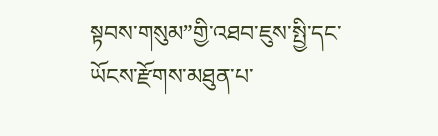སྟབས་གསུམ”གྱི་འཐབ་ཇུས་སྤྱི་དང་ཡོངས་རྫོགས་མཐུན་པ་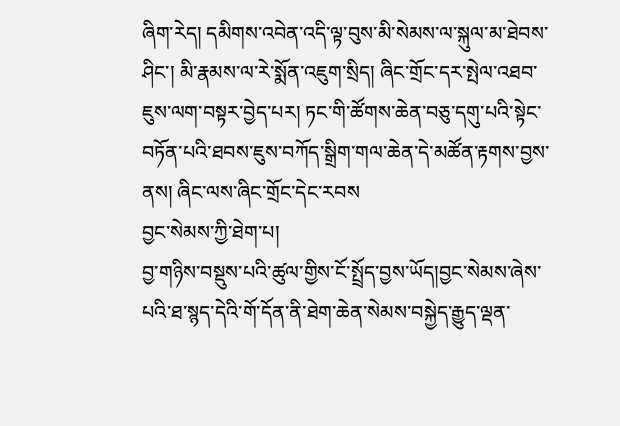ཞིག་རེད། དམིགས་འབེན་འདི་ལྟ་བུས་མི་སེམས་ལ་སྐུལ་མ་ཐེབས་ཤིང་། མི་རྣམས་ལ་རེ་སྨོན་འཇུག་སྲིད། ཞིང་གྲོང་དར་སྤེལ་འཐབ་ཇུས་ལག་བསྟར་བྱེད་པར། ཏང་གི་ཚོགས་ཆེན་བཅུ་དགུ་པའི་སྟེང་བཏོན་པའི་ཐབས་ཇུས་བཀོད་སྒྲིག་གལ་ཆེན་དེ་མཚོན་རྟགས་བྱས་ནས། ཞིང་ལས་ཞིང་གྲོང་དེང་རབས
བྱང་སེམས་ཀྱི་ཐེག་པ།
བྱ་གཉིས་བསྡུས་པའི་ཚུལ་གྱིས་ངོ་སྤྲོད་བྱས་ཡོད།བྱང་སེམས་ཞེས་པའི་ཐ་སྙད་དེའི་གོ་དོན་ནི་ཐེག་ཆེན་སེམས་བསྐྱེད་རྒྱུད་ལྡན་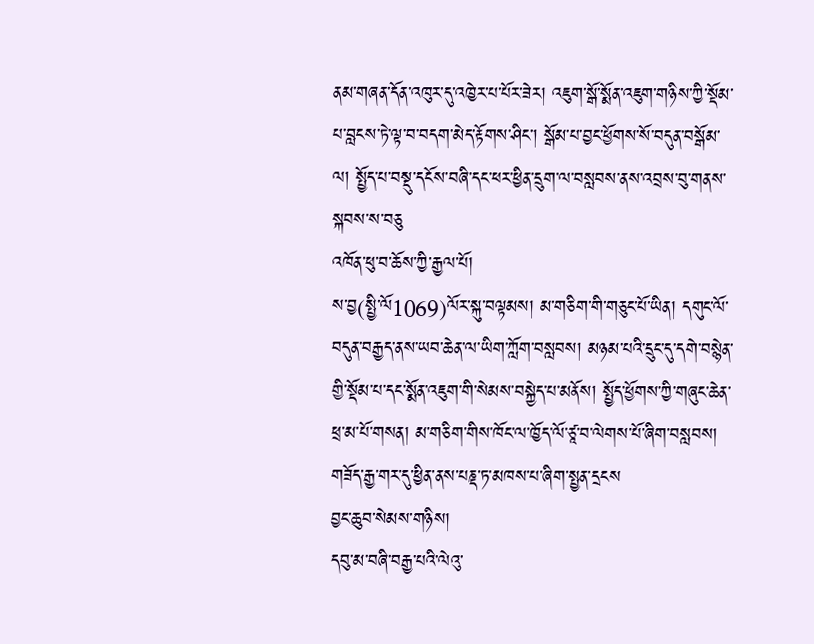ནམ་གཞན་དོན་འཁུར་དུ་འཁྱེར་པ་པོར་ཟེར། འཇུག་སྒོ་སྨོན་འཇུག་གཉིས་ཀྱི་སྡོམ་པ་བླངས་ཏེ་ལྟ་བ་བདག་མེད་རྟོགས་ཤིང་། སྒོམ་པ་བྱང་ཕྱོགས་སོ་བདུན་བསྒོམ་ལ། སྤྱོད་པ་བསྡུ་དངོས་བཞི་དང་ཕར་ཕྱིན་དྲུག་ལ་བསླབས་ནས་འབྲས་བུ་གནས་སྐབས་ས་བཅུ
འཁོན་ཕུ་བ་ཆོས་ཀྱི་རྒྱལ་པོ།
ས་བྱ(སྤྱི་ལོ1069)ལོར་སྐུ་བལྟམས། མ་གཅིག་གི་གཅུང་པོ་ཡིན། དགུང་ལོ་བདུན་བརྒྱད་ནས་ཡབ་ཆེན་ལ་ཡིག་ཀློག་བསླབས། མཉམ་པའི་དྲུང་དུ་དགེ་བསྙེན་གྱི་སྡོམ་པ་དང་སྨོན་འཇུག་གི་སེམས་བསྐྱེད་པ་མནོས། སྤྱོད་ཕྱོགས་ཀྱི་གཞུང་ཆེན་ཕྲ་མ་པོ་གསན། མ་གཅིག་གིས་ཁོང་ལ་ཁྱོད་ལོ་ཙཱ་བ་ལེགས་པོ་ཞིག་བསླབས། གཟོད་རྒྱ་གར་དུ་ཕྱིན་ནས་པཎྡ་ཏ་མཁས་པ་ཞིག་སྤྱན་དྲངས
བྱང་ཆུབ་སེམས་གཉིས།
དབུ་མ་བཞི་བརྒྱ་པའི་ལེའུ་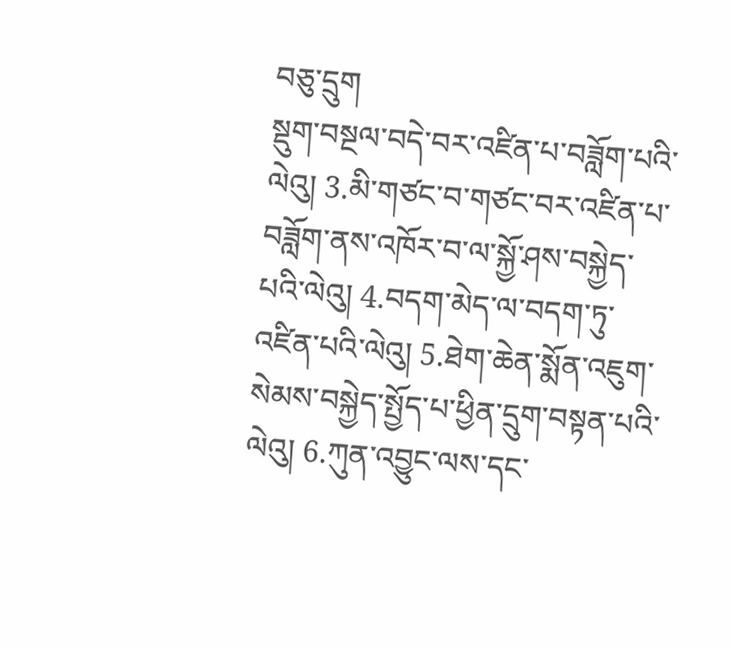བཅུ་དྲུག
སྡུག་བསྔལ་བདེ་བར་འཛིན་པ་བཟློག་པའི་ལེའུ། 3.མི་གཙང་བ་གཙང་བར་འཛིན་པ་བཟློག་ནས་འཁོར་བ་ལ་སྐྱོ་ཤས་བསྐྱེད་པའི་ལེའུ། 4.བདག་མེད་ལ་བདག་ཏུ་འཛིན་པའི་ལེའུ། 5.ཐེག་ཆེན་སྨོན་འཇུག་སེམས་བསྐྱེད་སྤྱོད་པ་ཕྱིན་དྲུག་བསྟན་པའི་ལེའུ། 6.ཀུན་འབྱུང་ལས་དང་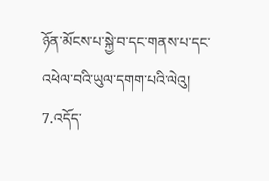ཉོན་མོངས་པ་སྐྱེ་བ་དང་གནས་པ་དང་འཕེལ་བའི་ཡུལ་དགག་པའི་ལེའུ། 7.འདོད་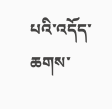པའི་འདོད་ཆགས་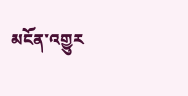མངོན་འགྱུར